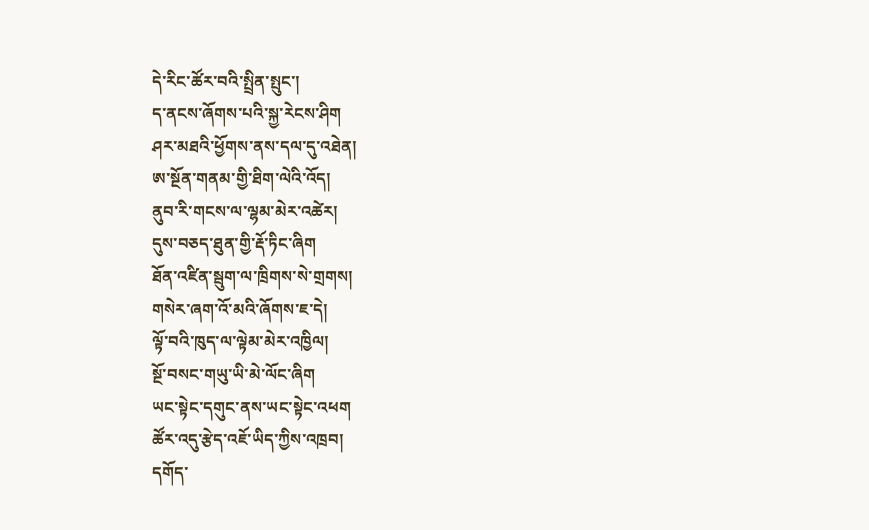དེ་རིང་ཚོར་བའི་སྤྲིན་སྤུང་།
ད་ནངས་ཞོགས་པའི་སྐྱ་རེངས་ཤིག
ཤར་མཐའི་ཕྱོགས་ནས་དལ་དུ་འཐེན།
ཨ་སྔོན་གནམ་གྱི་ཐིག་ལེའི་འོད།
ནུབ་རི་གངས་ལ་ལྷམ་མེར་འཚེར།
དུས་བཅད་ཐུན་གྱི་རྡོ་ཏིང་ཞིག
ཐོན་འཛིན་སྦུག་ལ་ཁྲིགས་སེ་གྲགས།
གསེར་ཞག་འོ་མའི་ཞོགས་ཇ་དེ།
ལྟོ་བའི་ཁུད་ལ་ལྟེམ་མེར་འཁྱིལ།
སྔོ་བསང་གཡུ་ཡི་མེ་ལོང་ཞིག
ཡང་སྟེང་དགུང་ནས་ཡང་སྟེང་འཕག
ཚོར་འདུ་རྩེད་འཇོ་ཡིད་ཀྱིས་འཁྲབ།
དགོད་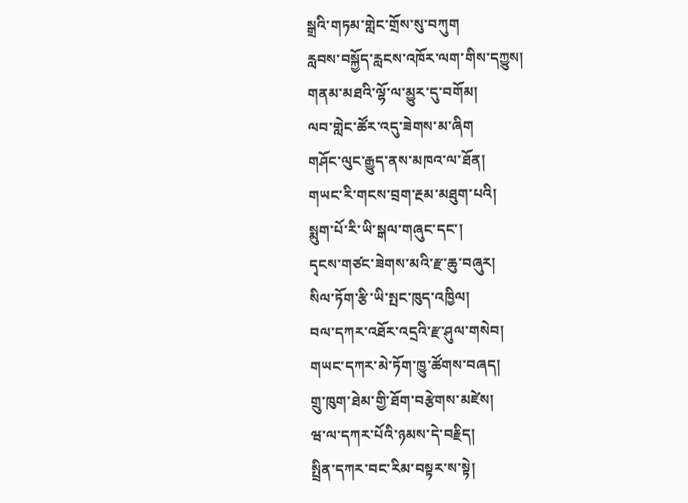སྒྲའི་གཏམ་གླེང་གྲོས་སུ་བཀུག
རླབས་བསྐྱོད་རླངས་འཁོར་ལག་གིས་དཀྱུས།
གནམ་མཐའི་ལྷོ་ལ་མྱུར་དུ་བགོམ།
ལབ་གླེང་ཚོར་འདུ་ཟེགས་མ་ཞིག
གཤོང་ལུང་རྒྱུད་ནས་མཁའ་ལ་ཐོན།
གཡང་རི་གངས་བྲག་རྔམ་མཐུག་པའི།
སྨུག་པོ་རི་ཡི་སྒལ་གཞུང་དང་།
དྭངས་གཙང་ཟེགས་མའི་རྫ་ཆུ་བཞུར།
སིལ་ཏོག་རྩི་ཡི་སྤང་ཁུད་འཁྱིལ།
བལ་དཀར་འཐོར་འདྲའི་རྫ་ཤུལ་གསེབ།
གཡང་དཀར་མེ་ཏོག་ཁྱུ་ཚོགས་བཞད།
གྲུ་ཁུག་ཐེམ་གྱི་ཐོག་བརྩེགས་མཛེས།
ཝ་ལ་དཀར་པོའི་ཉམས་དེ་བརྗིད།
སྤྲིན་དཀར་བང་རིམ་བསྟར་ས་སྟེ།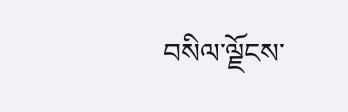བསིལ་ལྗོངས་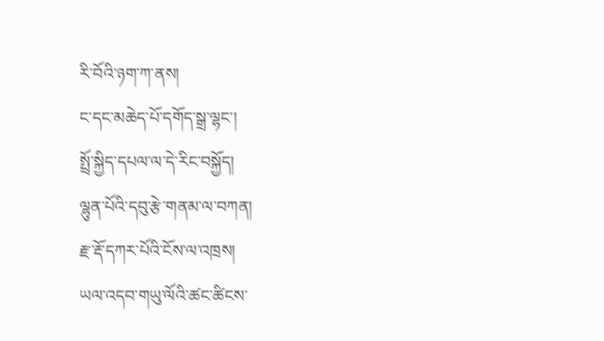རི་བོའི་ཉག་ཀ་ནས།
ང་དང་མཆེད་པོ་དགོད་སྒྲ་ལྷང་།
སྤྲོ་སྐྱིད་དཔལ་ལ་དེ་རིང་བསྐྱོད།
ལྷུན་པོའི་དབུ་རྩེ་གནམ་ལ་བཀན།
རྫ་རྡོ་དཀར་པོའི་ངོས་ལ་འཁྲས།
ཡལ་འདབ་གཡུ་ལོའི་ཚང་ཚིངས་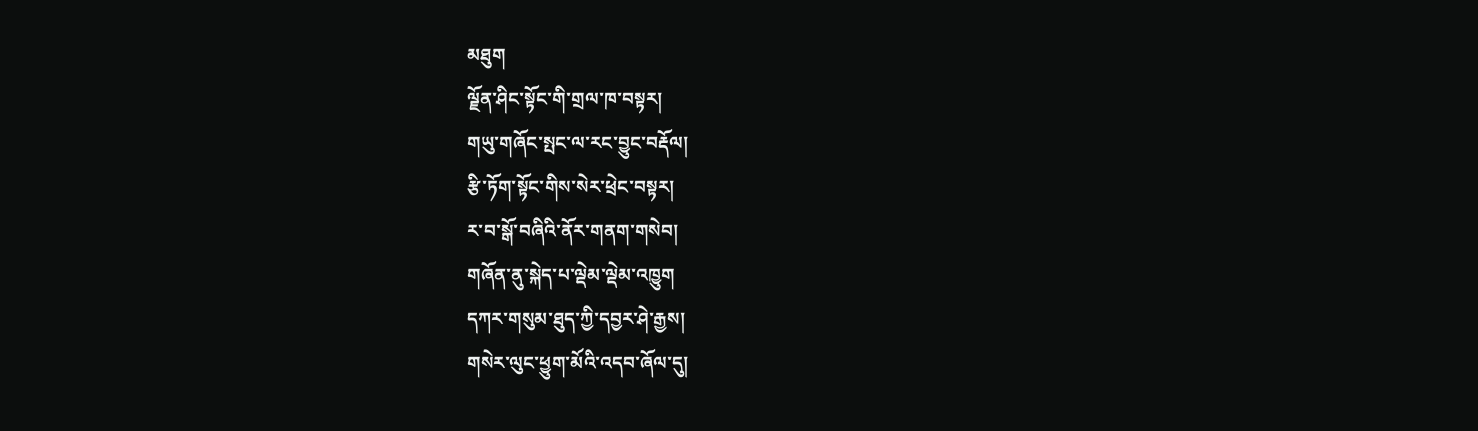མཐུག
ལྗོན་ཤིང་སྟོང་གི་གྲལ་ཁ་བསྟར།
གཡུ་གཞོང་སྤང་ལ་རང་བྱུང་བརྡོལ།
རྩི་ཏོག་སྟོང་གིས་སེར་ཕྲེང་བསྟར།
ར་བ་སྒོ་བཞིའི་ནོར་གནག་གསེབ།
གཞོན་ནུ་སྐེད་པ་ལྡེམ་ལྡེམ་འཁྱུག
དཀར་གསུམ་ཐུད་ཀྱི་དབྱར་ཤེ་རྒྱས།
གསེར་ལུང་ཕྱུག་མོའི་འདབ་ཞོལ་དུ།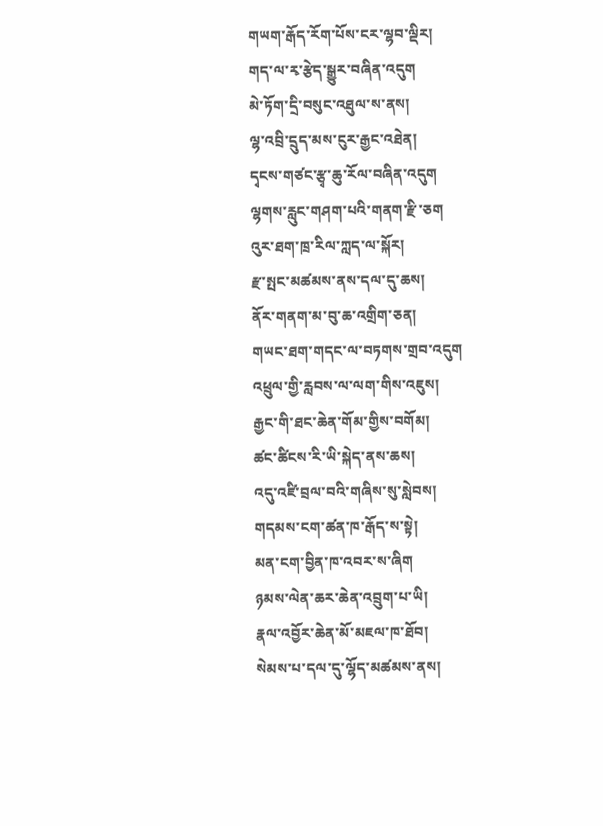གཡག་རྒོད་རོག་པོས་ངར་ལྷབ་ལྡིར།
གད་ལ་རྭ་རྩེད་སྒྱུར་བཞིན་འདུག
མེ་ཏོག་དྲི་བསུང་འཐུལ་ས་ནས།
ལྷ་འབྲི་དྲུད་མས་ངུར་རྒྱང་འཐེན།
དྭངས་གཙང་རྩྭ་ཆུ་རོལ་བཞིན་འདུག
ལྷགས་རླུང་གཤག་པའི་གནག་རྫི་ཅག
འུར་ཐག་ཁྲ་རིལ་ཀླད་ལ་སྐོར།
རྫ་སྤང་མཚམས་ནས་དལ་དུ་ཆས།
ནོར་གནག་མ་བུ་ཆ་འགྲིག་ཅན།
གཡང་ཐག་གདང་ལ་བཏགས་གྲབ་འདུག
འཕྲུལ་གྱི་རླབས་ལ་ལག་གིས་འཇུས།
རྒྱང་གི་ཐང་ཆེན་གོམ་གྱིས་བགོམ།
ཚང་ཚིངས་རི་ཡི་སྐེད་ནས་ཆས།
འདུ་འཛི་བྲལ་བའི་གཞིས་སུ་སླེབས།
གདམས་ངག་ཚན་ཁ་རྒོད་ས་སྟེ།
མན་ངག་བྱིན་ཁ་འབར་ས་ཞིག
ཉམས་ལེན་ཆར་ཆེན་འབྲུག་པ་ཡི།
རྣལ་འབྱོར་ཆེན་མོ་མཇལ་ཁ་ཐོབ།
སེམས་པ་དལ་དུ་ལྷོད་མཚམས་ནས།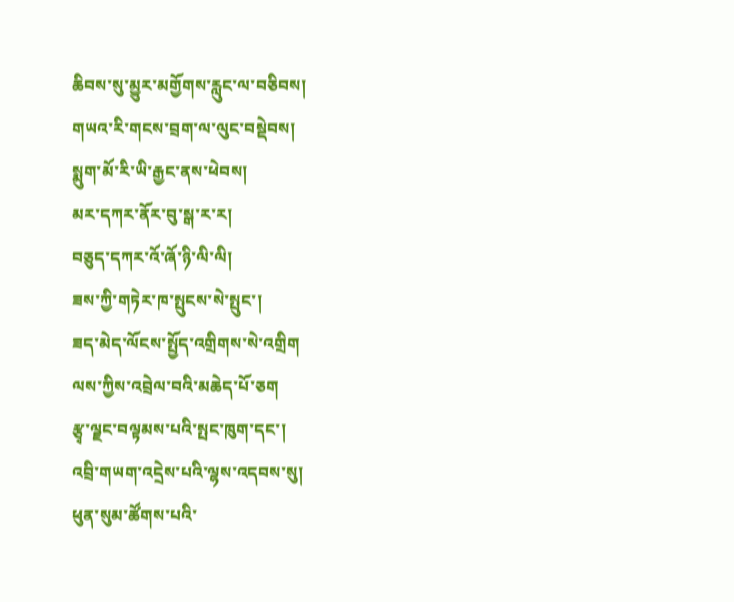ཆིབས་སུ་མྱུར་མགྱོགས་རླུང་ལ་བཅིབས།
གཡའ་རི་གངས་བྲག་ལ་ལུང་བསྡེབས།
སྨུག་མོ་རི་ཡི་རྒྱང་ནས་ཕེབས།
མར་དཀར་ནོར་བུ་སྒ་ར་ར།
བཅུད་དཀར་འོ་ཞོ་ཉི་ལི་ལི།
ཟས་ཀྱི་གཏེར་ཁ་སྤུངས་སེ་སྤུང་།
ཟད་མེད་ལོངས་སྤྱོད་འགྲིགས་སེ་འགྲིག
ལས་ཀྱིས་འབྲེལ་བའི་མཆེད་པོ་ཅག
རྩྭ་ལྗང་བལྟམས་པའི་སྤང་ཁུག་དང་།
འབྲི་གཡག་འདྲེས་པའི་ལྷས་འདབས་སུ།
ཕུན་སུམ་ཚོགས་པའི་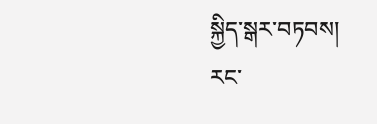སྐྱིད་སྒར་བཏབས།
རང་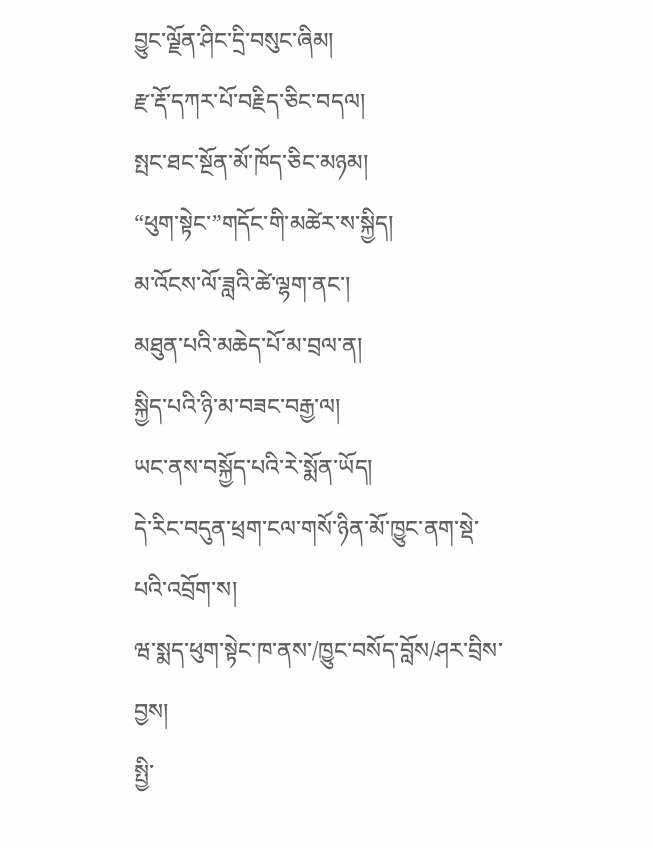བྱུང་ལྗོན་ཤིང་དྲི་བསུང་ཞིམ།
རྫ་རྡོ་དཀར་པོ་བརྗིད་ཅིང་བདལ།
སྤང་ཐང་སྔོན་མོ་ཁོད་ཅིང་མཉམ།
“ཕུག་སྟེང་”གདོང་གི་མཚེར་ས་སྐྱིད།
མ་འོངས་ལོ་ཟླའི་ཚེ་ལྷག་ནང་།
མཐུན་པའི་མཆེད་པོ་མ་བྲལ་ན།
སྐྱིད་པའི་ཉི་མ་བཟང་བརྒྱ་ལ།
ཡང་ནས་བསྐྱོད་པའི་རེ་སྨོན་ཡོད།
དེ་རིང་བདུན་ཕྲག་ངལ་གསོ་ཉིན་མོ་ཁྱུང་ནག་སྡེ་པའི་འབྲོག་ས།
ཝ་སྨད་ཕུག་སྟེང་ཁ་ནས་/ཁྱུང་བསོད་བློས/ཤར་བྲིས་བྱས།
སྤྱི་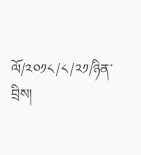ལོ/༢༠༡༨/༨/༢༡/ཉིན་བྲིས།